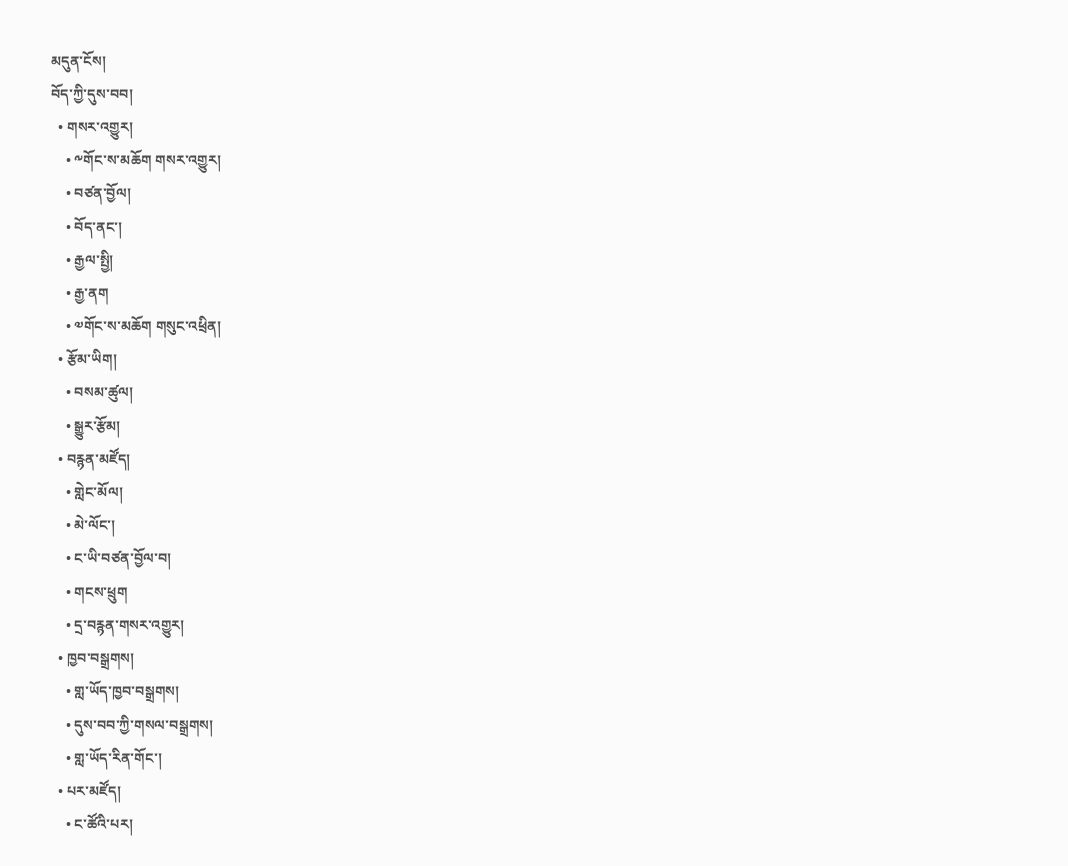མདུན་ངོས།
བོད་ཀྱི་དུས་བབ།
  • གསར་འགྱུར།
    • ༸གོང་ས་མཆོག གསར་འགྱུར།
    • བཙན་བྱོལ།
    • བོད་ནང་།
    • རྒྱལ་སྤྱི།
    • རྒྱ་ནག
    • ༧གོང་ས་མཆོག གསུང་འཕྲིན།
  • རྩོམ་ཡིག།
    • བསམ་ཚུལ།
    • སྒྱུར་རྩོམ།
  • བརྙན་མཛོད།
    • གླེང་མོལ།
    • མེ་ལོང་།
    • ང་ཡི་བཙན་བྱོལ་བ།
    • གངས་ཕྲུག
    • དྲ་བརྙན་གསར་འགྱུར།
  • ཁྱབ་བསྒྲགས།
    • གླ་ཡོད་ཁྱབ་བསྒྲགས།
    • དུས་བབ་ཀྱི་གསལ་བསྒྲགས།
    • གླ་ཡོད་རིན་གོང་།
  • པར་མཛོད།
    • ང་ཚོའི་པར།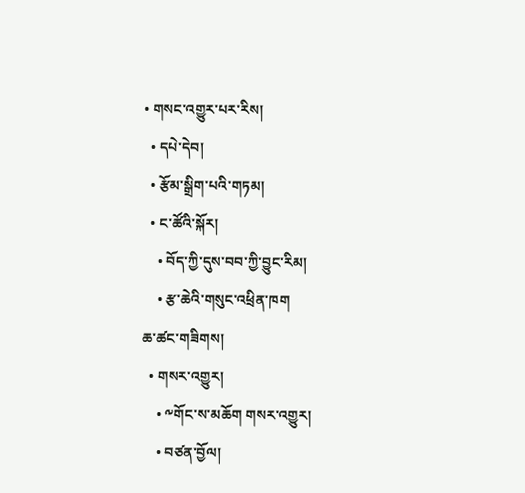• གསང་འགྱུར་པར་རིས།
  • དཔེ་དེབ།
  • རྩོམ་སྒྲིག་པའི་གཏམ།
  • ང་ཚོའི་སྐོར།
    • བོད་ཀྱི་དུས་བབ་ཀྱི་བྱུང་རིམ།
    • རྩ་ཆེའི་གསུང་འཕྲིན་ཁག
ཆ་ཚང་གཟིགས།
  • གསར་འགྱུར།
    • ༸གོང་ས་མཆོག གསར་འགྱུར།
    • བཙན་བྱོལ།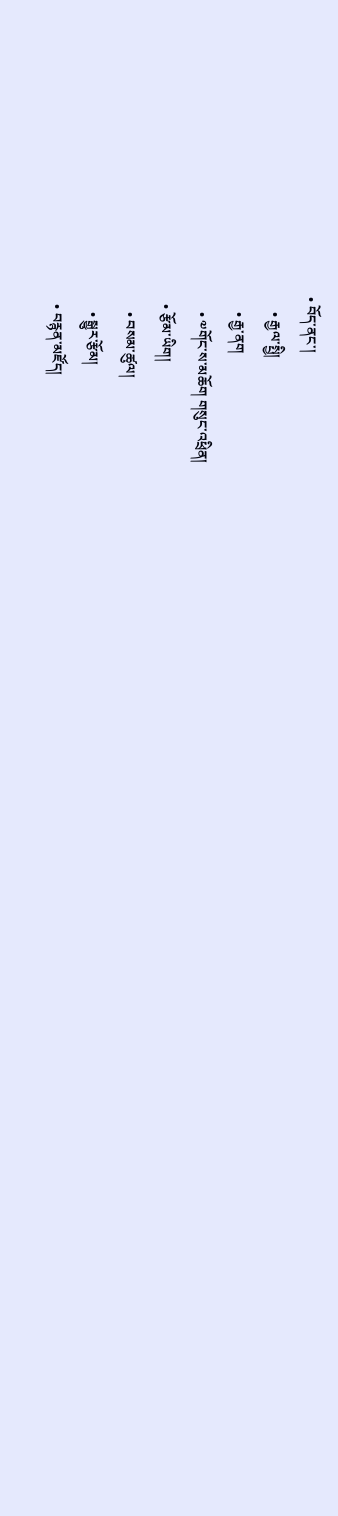• བོད་ནང་།
    • རྒྱལ་སྤྱི།
    • རྒྱ་ནག
    • ༧གོང་ས་མཆོག གསུང་འཕྲིན།
  • རྩོམ་ཡིག།
    • བསམ་ཚུལ།
    • སྒྱུར་རྩོམ།
  • བརྙན་མཛོད།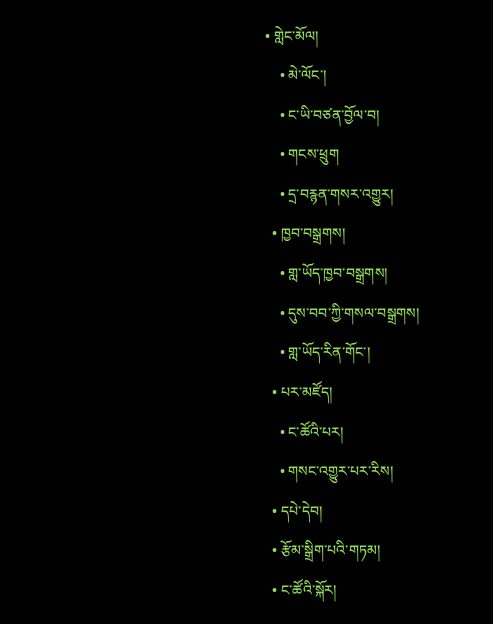• གླེང་མོལ།
    • མེ་ལོང་།
    • ང་ཡི་བཙན་བྱོལ་བ།
    • གངས་ཕྲུག
    • དྲ་བརྙན་གསར་འགྱུར།
  • ཁྱབ་བསྒྲགས།
    • གླ་ཡོད་ཁྱབ་བསྒྲགས།
    • དུས་བབ་ཀྱི་གསལ་བསྒྲགས།
    • གླ་ཡོད་རིན་གོང་།
  • པར་མཛོད།
    • ང་ཚོའི་པར།
    • གསང་འགྱུར་པར་རིས།
  • དཔེ་དེབ།
  • རྩོམ་སྒྲིག་པའི་གཏམ།
  • ང་ཚོའི་སྐོར།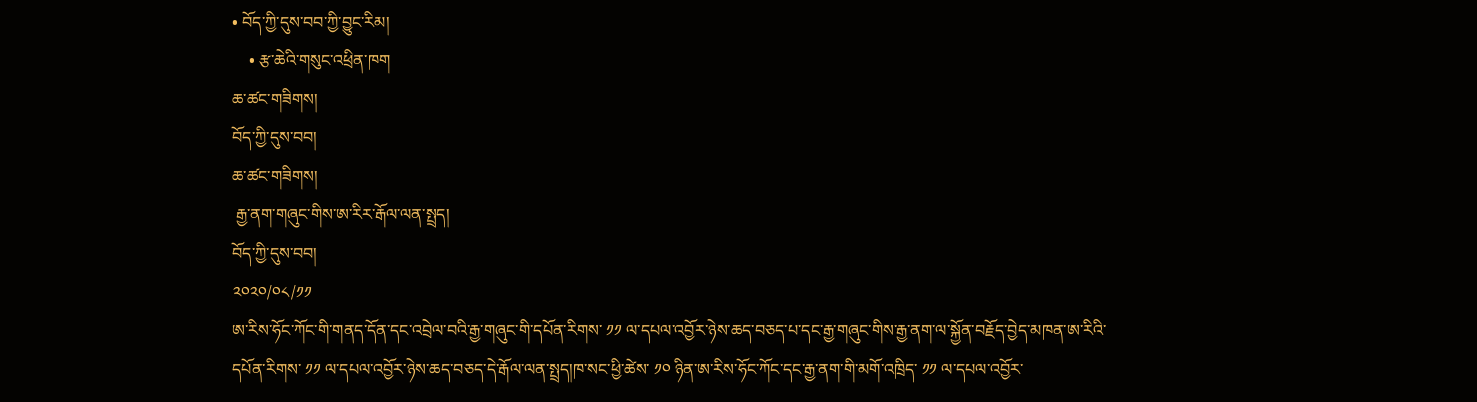• བོད་ཀྱི་དུས་བབ་ཀྱི་བྱུང་རིམ།
    • རྩ་ཆེའི་གསུང་འཕྲིན་ཁག
ཆ་ཚང་གཟིགས།
བོད་ཀྱི་དུས་བབ།
ཆ་ཚང་གཟིགས།
 རྒྱ་ནག་གཞུང་གིས་ཨ་རིར་རྒོལ་ལན་སྤྲད།
བོད་ཀྱི་དུས་བབ།
༢༠༢༠/༠༨/༡༡
ཨ་རིས་ཧོང་ཀོང་གི་གནད་དོན་དང་འབྲེལ་བའི་རྒྱ་གཞུང་གི་དཔོན་རིགས་ ༡༡ ལ་དཔལ་འབྱོར་ཉེས་ཆད་བཅད་པ་དང་རྒྱ་གཞུང་གིས་རྒྱ་ནག་ལ་སྐྱོན་བརྗོད་བྱེད་མཁན་ཨ་རིའི་དཔོན་རིགས་ ༡༡ ལ་དཔལ་འབྱོར་ཉེས་ཆད་བཅད་དེ་རྒོལ་ལན་སྤྲད།ཁ་སང་ཕྱི་ཚེས་ ༡༠ ཉིན་ཨ་རིས་ཧོང་ཀོང་དང་རྒྱ་ནག་གི་མགོ་འཁྲིད་ ༡༡ ལ་དཔལ་འབྱོར་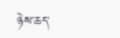ཉེས་ཆད་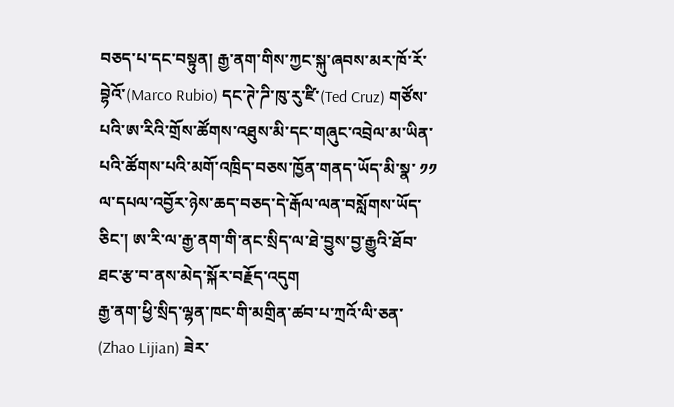བཅད་པ་དང་བསྟུན། རྒྱ་ནག་གིས་ཀྱང་སྐུ་ཞབས་མར་ཁོ་རོ་བྷེའོ་(Marco Rubio) དང་ཊེ་ཌི་ཁུ་རུ་ཛི་(Ted Cruz) གཙོས་པའི་ཨ་རིའི་གྲོས་ཚོགས་འཐུས་མི་དང་གཞུང་འབྲེལ་མ་ཡིན་པའི་ཚོགས་པའི་མགོ་འཁྲིད་བཅས་ཁྱོན་གནད་ཡོད་མི་སྣ་ ༡༡ ལ་དཔལ་འབྱོར་ཉེས་ཆད་བཅད་དེ་རྒོལ་ལན་བསློགས་ཡོད་ཅིང་། ཨ་རི་ལ་རྒྱ་ནག་གི་ནང་སྲིད་ལ་ཐེ་བྱུས་བྱ་རྒྱུའི་ཐོབ་ཐང་རྩ་བ་ནས་མེད་སྐོར་བརྗོད་འདུག
རྒྱ་ནག་ཕྱི་སྲིད་ལྷན་ཁང་གི་མགྲིན་ཚབ་པ་ཀྲའོ་ལི་ཅན་ (Zhao Lijian) ཟེར་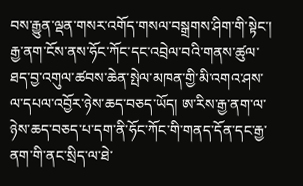བས་རྒྱུན་ལྡན་གསར་འགོད་གསལ་བསྒྲགས་ཤིག་གི་སྟེང་། རྒྱ་ནག་ངོས་ནས་ཧོང་ཀོང་དང་འབྲེལ་བའི་གནས་ཚུལ་ཐད་བྱ་འགུལ་ཚབས་ཆེན་སྤེལ་མཁན་གྱི་མི་འགའ་ཤས་ལ་དཔལ་འབྱོར་ཉེས་ཆད་བཅད་ཡོད། ཨ་རིས་རྒྱ་ནག་ལ་ཉེས་ཆད་བཅད་པ་དག་ནི་ཧོང་ཀོང་གི་གནད་དོན་དང་རྒྱ་ནག་གི་ནང་སྲིད་ལ་ཐེ་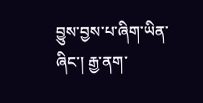བྱུས་བྱས་པ་ཞིག་ཡིན་ཞིང་། རྒྱ་ནག་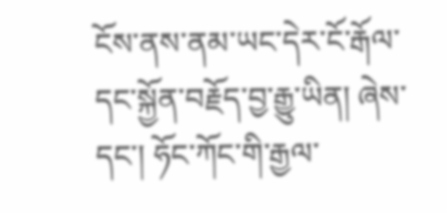ངོས་ནས་ནམ་ཡང་དེར་ངོ་རྒོལ་དང་སྐྱོན་བརྗོད་བྱ་རྒྱུ་ཡིན། ཞེས་དང་། ཧོང་ཀོང་གི་རྒྱལ་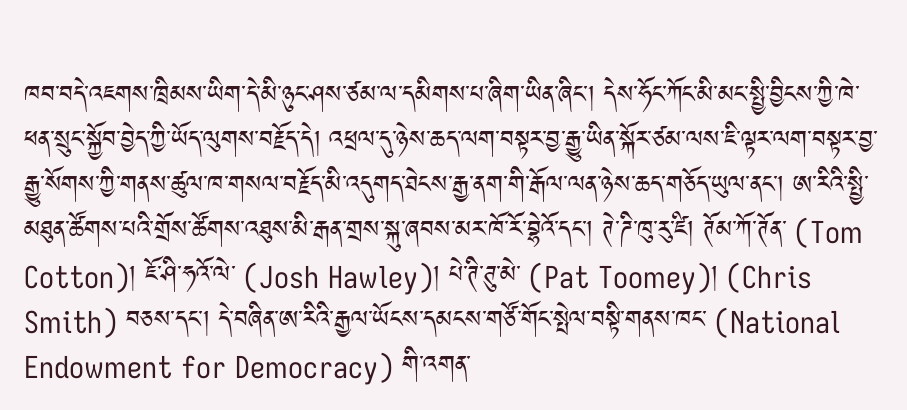ཁབ་བདེ་འཇགས་ཁྲིམས་ཡིག་དེ་མི་ཉུང་ཤས་ཙམ་ལ་དམིགས་པ་ཞིག་ཡིན་ཞིང་། དེས་ཧོང་ཀོང་མི་མང་སྤྱི་བྱིངས་ཀྱི་ཁེ་ཕན་སྲུང་སྐྱོབ་བྱེད་ཀྱི་ཡོད་ལུགས་བརྗོད་དེ། འཕྲལ་དུ་ཉེས་ཆད་ལག་བསྟར་བྱ་རྒྱུ་ཡིན་སྐོར་ཙམ་ལས་ཇི་ལྟར་ལག་བསྟར་བྱ་རྒྱུ་སོགས་ཀྱི་གནས་ཚུལ་ཁ་གསལ་བརྗོད་མི་འདུགད་ཐེངས་རྒྱ་ནག་གི་རྒོལ་ལན་ཉེས་ཆད་གཅོད་ཡུལ་ནང་། ཨ་རིའི་སྤྱི་མཐུན་ཚོགས་པའི་གྲོས་ཚོགས་འཐུས་མི་རྒན་གྲས་སྐུ་ཞབས་མར་ཁོ་རོ་བྷེའོ་དང་། ཊེ་ཌི་ཁུ་རུ་ཛི། ཊོམ་ཀོ་ཊོན་ (Tom Cotton)། ཇོ་ཤི་ཧའོ་ལེ་ (Josh Hawley)། པེ་ཊི་ཊུ་མེ་ (Pat Toomey)། (Chris Smith) བཅས་དང་། དེ་བཞིན་ཨ་རིའི་རྒྱལ་ཡོངས་དམངས་གཙོ་གོང་སྤེལ་བསྟི་གནས་ཁང་ (National Endowment for Democracy) གི་འགན་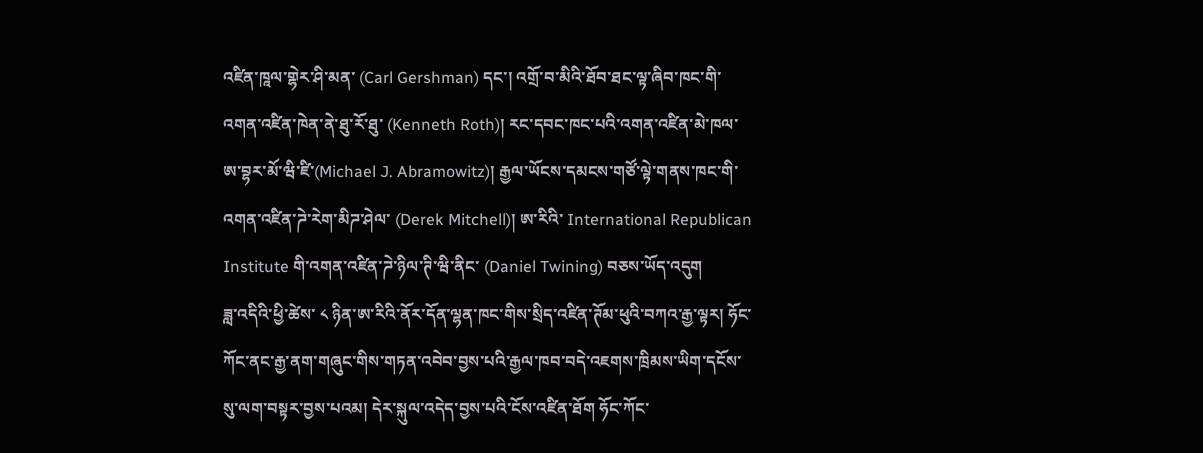འཛིན་ཁཱལ་གྷེར་ཤི་མན་ (Carl Gershman) དང་། འགྲོ་བ་མིའི་ཐོབ་ཐང་ལྟ་ཞིབ་ཁང་གི་འགན་འཛིན་ཁེན་ནེ་ཐུ་རོ་ཐུ་ (Kenneth Roth)། རང་དབང་ཁང་པའི་འགན་འཛིན་མེ་ཁལ་ཨ་བྷར་མོ་ཝི་ཛི་(Michael J. Abramowitz)། རྒྱལ་ཡོངས་དམངས་གཙོ་ལྟེ་གནས་ཁང་གི་འགན་འཛིན་ཌེ་རེག་མིཌ་ཤེལ་ (Derek Mitchell)། ཨ་རིའི་ International Republican Institute གི་འགན་འཛིན་ཌེ་ཉིལ་ཊི་ཝི་ནིང་ (Daniel Twining) བཅས་ཡོད་འདུག
ཟླ་འདིའི་ཕྱི་ཚེས་ ༨ ཉིན་ཨ་རིའི་ནོར་དོན་ལྷན་ཁང་གིས་སྲིད་འཛིན་ཊོམ་ཕུའི་བཀའ་རྒྱ་ལྟར། ཧོང་ཀོང་ནང་རྒྱ་ནག་གཞུང་གིས་གཏན་འབེབ་བྱས་པའི་རྒྱལ་ཁབ་བདེ་འཇགས་ཁྲིམས་ཡིག་དངོས་སུ་ལག་བསྟར་བྱས་པའམ། དེར་སྐུལ་འདེད་བྱས་པའི་ངོས་འཛིན་ཐོག ཧོང་ཀོང་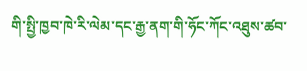གི་སྤྱི་ཁྱབ་ཁེ་རི་ལེམ་དང་རྒྱ་ནག་གི་ཧོང་ཀོང་འཐུས་ཚབ་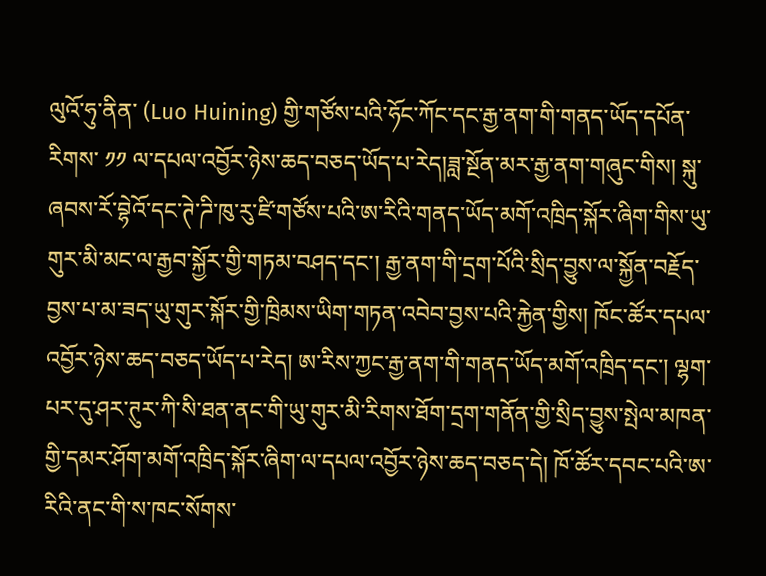ལུའོ་ཧུ་ནིན་ (Luo Huining) གྱི་གཙོས་པའི་ཧོང་ཀོང་དང་རྒྱ་ནག་གི་གནད་ཡོད་དཔོན་རིགས་ ༡༡ ལ་དཔལ་འབྱོར་ཉེས་ཆད་བཅད་ཡོད་པ་རེད།ཟླ་སྔོན་མར་རྒྱ་ནག་གཞུང་གིས། སྐུ་ཞབས་རོ་བྷེའོ་དང་ཊེ་ཌི་ཁུ་རུ་ཛི་གཙོས་པའི་ཨ་རིའི་གནད་ཡོད་མགོ་འཁྲིད་སྐོར་ཞིག་གིས་ཡུ་གུར་མི་མང་ལ་རྒྱབ་སྐྱོར་གྱི་གཏམ་བཤད་དང་། རྒྱ་ནག་གི་དྲག་པོའི་སྲིད་བྱུས་ལ་སྐྱོན་བརྗོད་བྱས་པ་མ་ཟད་ཡུ་གུར་སྐོར་གྱི་ཁྲིམས་ཡིག་གཏན་འབེབ་བྱས་པའི་རྐྱེན་གྱིས། ཁོང་ཚོར་དཔལ་འབྱོར་ཉེས་ཆད་བཅད་ཡོད་པ་རེད། ཨ་རིས་ཀྱང་རྒྱ་ནག་གི་གནད་ཡོད་མགོ་འཁྲིད་དང་། ལྷག་པར་དུ་ཤར་ཊུར་ཀི་སི་ཐན་ནང་གི་ཡུ་གུར་མི་རིགས་ཐོག་དྲག་གནོན་གྱི་སྲིད་བྱུས་སྤེལ་མཁན་གྱི་དམར་ཤོག་མགོ་འཁྲིད་སྐོར་ཞིག་ལ་དཔལ་འབྱོར་ཉེས་ཆད་བཅད་དེ། ཁོ་ཚོར་དབང་པའི་ཨ་རིའི་ནང་གི་ས་ཁང་སོགས་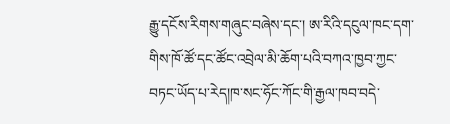རྒྱུ་དངོས་རིགས་གཞུང་བཞེས་དང་། ཨ་རིའི་དངུལ་ཁང་དག་གིས་ཁོ་ཚོ་དང་ཚོང་འབྲེལ་མི་ཆོག་པའི་བཀའ་ཁྱབ་ཀྱང་བཏང་ཡོད་པ་རེད།ཁ་སང་ཧོང་ཀོང་གི་རྒྱལ་ཁབ་བདེ་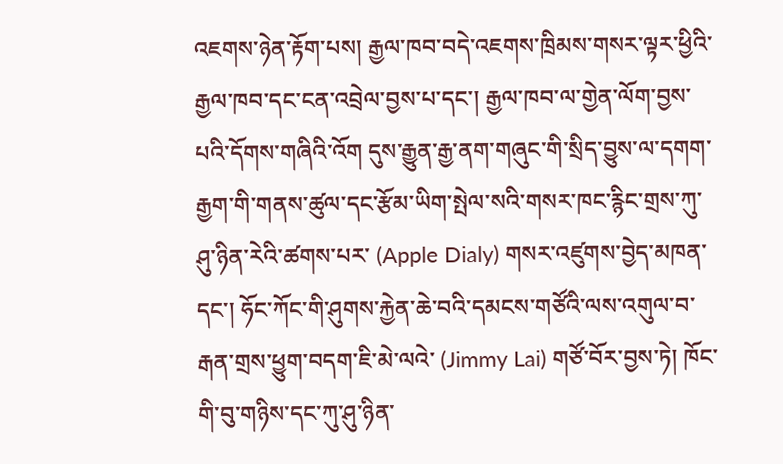འཇགས་ཉེན་རྟོག་པས། རྒྱལ་ཁབ་བདེ་འཇགས་ཁྲིམས་གསར་ལྟར་ཕྱིའི་རྒྱལ་ཁབ་དང་ངན་འབྲེལ་བྱས་པ་དང་། རྒྱལ་ཁབ་ལ་གྱེན་ལོག་བྱས་པའི་དོགས་གཞིའི་འོག དུས་རྒྱུན་རྒྱ་ནག་གཞུང་གི་སྲིད་བྱུས་ལ་དགག་རྒྱག་གི་གནས་ཚུལ་དང་རྩོམ་ཡིག་སྤེལ་སའི་གསར་ཁང་རྙིང་གྲས་ཀུ་ཤུ་ཉིན་རེའི་ཚགས་པར་ (Apple Dialy) གསར་འཛུགས་བྱེད་མཁན་དང་། ཧོང་ཀོང་གི་ཤུགས་རྐྱེན་ཆེ་བའི་དམངས་གཙོའི་ལས་འགུལ་བ་རྒན་གྲས་ཕྱུག་བདག་ཇི་མེ་ལའེ་ (Jimmy Lai) གཙོ་བོར་བྱས་ཏེ། ཁོང་གི་བུ་གཉིས་དང་ཀུ་ཤུ་ཉིན་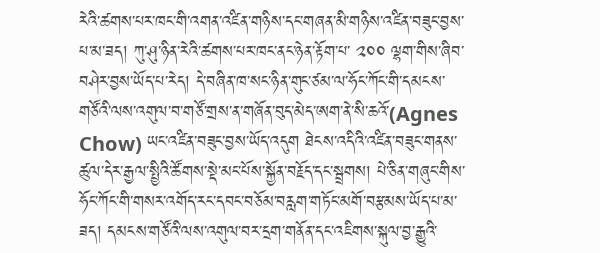རེའི་ཚགས་པར་ཁང་གི་འགན་འཛིན་གཉིས་དང་གཞན་མི་གཉིས་འཛིན་བཟུང་བྱས་པ་མ་ཟད། ཀུ་ཤུ་ཉིན་རེའི་ཚགས་པར་ཁང་ནང་ཉེན་རྟོག་པ་ ༢༠༠ ལྷག་གིས་ཞིབ་བཤེར་བྱས་ཡོད་པ་རེད། དེ་བཞིན་ཁ་སང་ཉིན་གུང་ཙམ་ལ་ཧོང་ཀོང་གི་དམངས་གཙོའི་ལས་འགུལ་བ་གཙོ་གྲས་ན་གཞོན་བུད་མེད་ཨག་ནེ་སི་ཆའོ་(Agnes Chow) ཡང་འཛིན་བཟུང་བྱས་ཡོད་འདུག ཐེངས་འདིའི་འཛིན་བཟུང་གནས་ཚུལ་དེར་རྒྱལ་སྤྱིའི་ཚོགས་སྡེ་མང་པོས་སྐྱོན་བརྗོད་དང་སྦྲགས། པེ་ཅིན་གཞུང་གིས་ཧོང་ཀོང་གི་གསར་འགོད་རང་དབང་བཅོམ་བརླག་གཏོང་མགོ་བརྩམས་ཡོད་པ་མ་ཟད། དམངས་གཙོའི་ལས་འགུལ་བར་དྲག་གནོན་དང་འཇིགས་སྐུལ་བྱ་རྒྱུའི་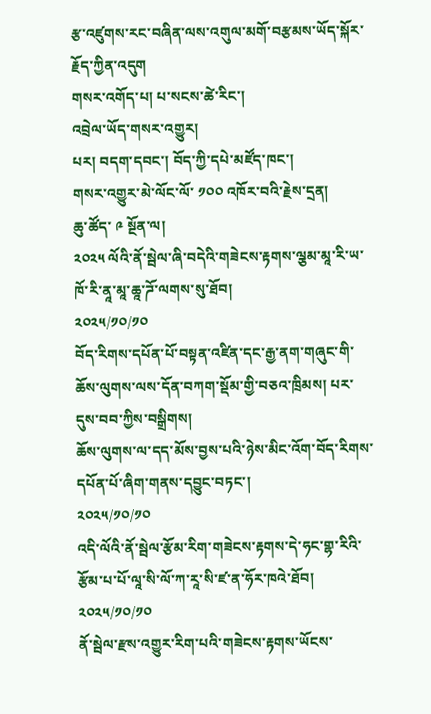རྩ་འཛུགས་རང་བཞིན་ལས་འགུལ་མགོ་བརྩམས་ཡོད་སྐོར་རྗོད་ཀྱིན་འདུག
གསར་འགོད་པ། པ་སངས་ཚེ་རིང་།
འབྲེལ་ཡོད་གསར་འགྱུར།
པར། བདག་དབང་། བོད་ཀྱི་དཔེ་མཛོད་ཁང་།
གསར་འགྱུར་མེ་ལོང་ལོ་ ༡༠༠ འཁོར་བའི་རྗེས་དྲན།
ཆུ་ཚོད་ ༩ སྔོན་ལ།
༢༠༢༥ ལོའི་ནོ་སྦེལ་ཞི་བདེའི་གཟེངས་རྟགས་ལྕམ་མཱ་རི་ཡ་ཁོ་རི་ནཱ་མཱ་ཆཱ་ཌོ་ལགས་སུ་ཐོབ།
༢༠༢༥/༡༠/༡༠
བོད་རིགས་དཔོན་པོ་བསྟན་འཛིན་དང་རྒྱ་ནག་གཞུང་གི་ཆོས་ལུགས་ལས་དོན་བཀག་སྡོམ་གྱི་བཅའ་ཁྲིམས། པར་དུས་བབ་ཀྱིས་བསྒྲིགས།
ཆོས་ལུགས་ལ་དད་མོས་བྱས་པའི་ཉེས་མིང་འོག་བོད་རིགས་དཔོན་པོ་ཞིག་གནས་དབྱུང་བཏང་།
༢༠༢༥/༡༠/༡༠
འདི་ལོའི་ནོ་སྦེལ་རྩོམ་རིག་གཟེངས་རྟགས་དེ་ཧང་གྷ་རིའི་རྩོམ་པ་པོ་ལཱ་སི་ལོ་ཀ་རཱ་སི་ཛ་ན་ཧོར་ཁའེ་ཐོབ།
༢༠༢༥/༡༠/༡༠
ནོ་སྦེལ་རྫས་འགྱུར་རིག་པའི་གཟེངས་རྟགས་ཡོངས་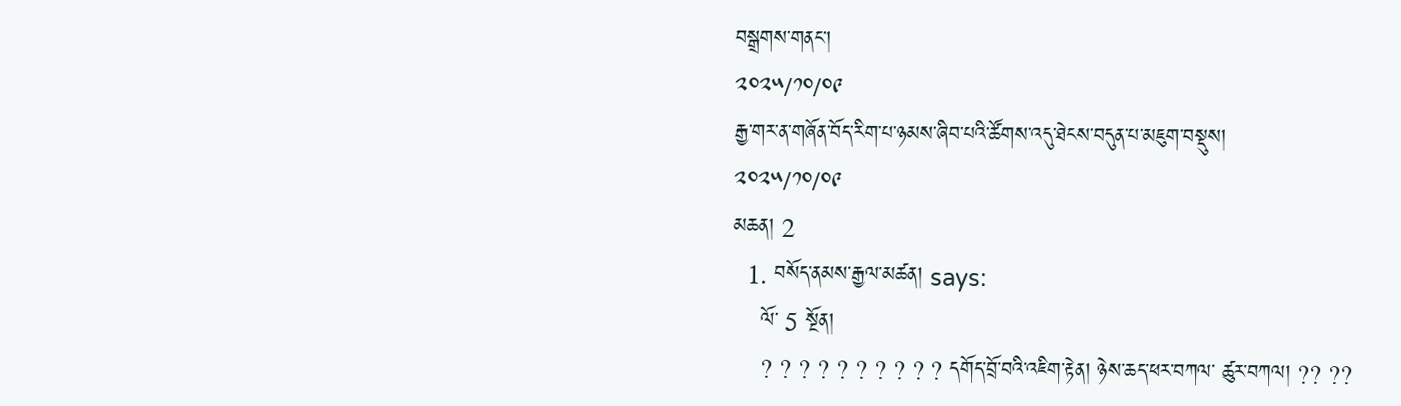བསྒྲགས་གནང་།
༢༠༢༥/༡༠/༠༩
རྒྱ་གར་ན་གཞོན་བོད་རིག་པ་ཉམས་ཞིབ་པའི་ཚོགས་འདུ་ཐེངས་བདུན་པ་མཇུག་བསྡུས།
༢༠༢༥/༡༠/༠༩
མཆན། 2
  1. བསོད་ནམས་རྒྱལ་མཚན། says:
    ལོ་ 5 སྔོན།
    ? ? ? ? ? ? ? ? ? ? དགོད་བྲོ་བའི་འཇིག་རྟེན། ཉེས་ཆད་ཕར་བཀལ་ ཚུར་བཀལ། ?? ??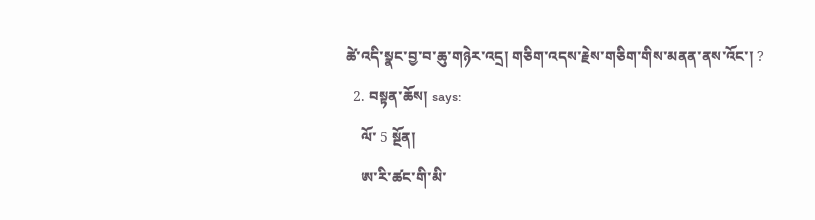ཚེ་འདི་སྣང་བྱ་བ་ཆུ་གཉེར་འདྲ། གཅིག་འདས་རྗེས་གཅིག་གིས་མནན་ནས་འོང་། ?
  2. བསྟན་ཆོས། says:
    ལོ་ 5 སྔོན།
    ཨ་རི་ཚང་གི་མི་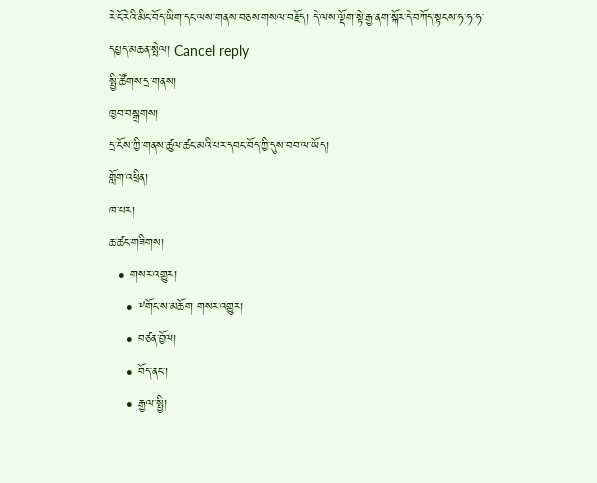རེ་ངོ་རེའི་མིང་བོད་ཡིག་དང་ལས་གནས་བཅས་གསལ་བརྗོད། དེ་ལས་ལྡོག་སྟེ་རྒྱ་ནག་སྐོར་དེ་བཀོད་སྟངས་ཧ་ཧ་ཧ་
དཔྱད་མཆན་སྤེལ། Cancel reply
སྤྱི་ཚོགས་དྲ་གནས།
ཁྱབ་བསྒྲགས།
དྲ་ངོས་ཀྱི་གནས་ཚུལ་ཚང་མའི་པར་དབང་བོད་ཀྱི་དུས་བབ་ལ་ཡོད།
གློག་འཕྲིན།
ཁ་པར།
ཆ་ཚང་གཟིགས།
  • གསར་འགྱུར།
    • ༸གོང་ས་མཆོག གསར་འགྱུར།
    • བཙན་བྱོལ།
    • བོད་ནང་།
    • རྒྱལ་སྤྱི།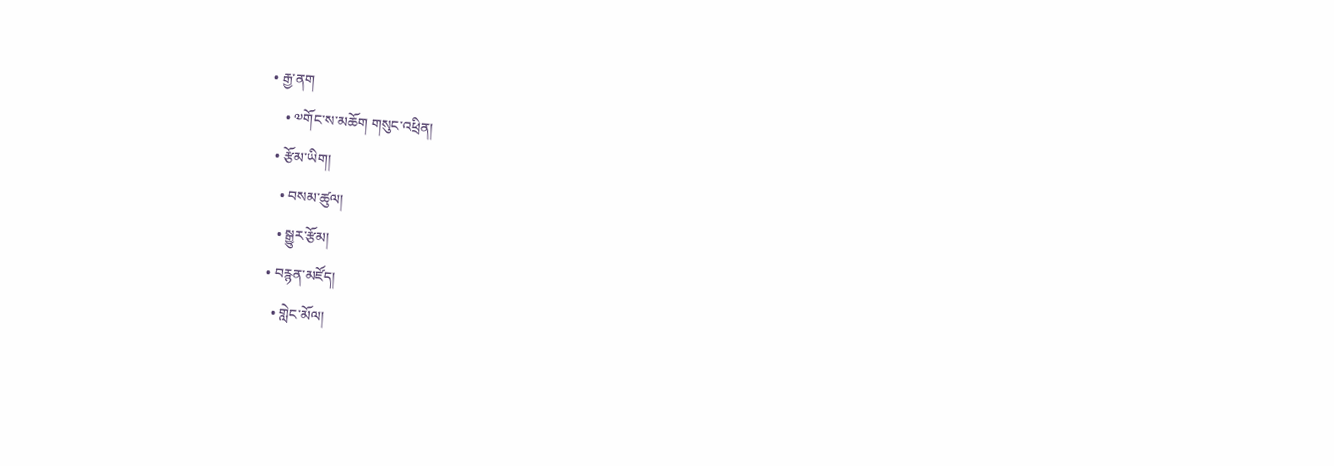• རྒྱ་ནག
    • ༧གོང་ས་མཆོག གསུང་འཕྲིན།
  • རྩོམ་ཡིག།
    • བསམ་ཚུལ།
    • སྒྱུར་རྩོམ།
  • བརྙན་མཛོད།
    • གླེང་མོལ།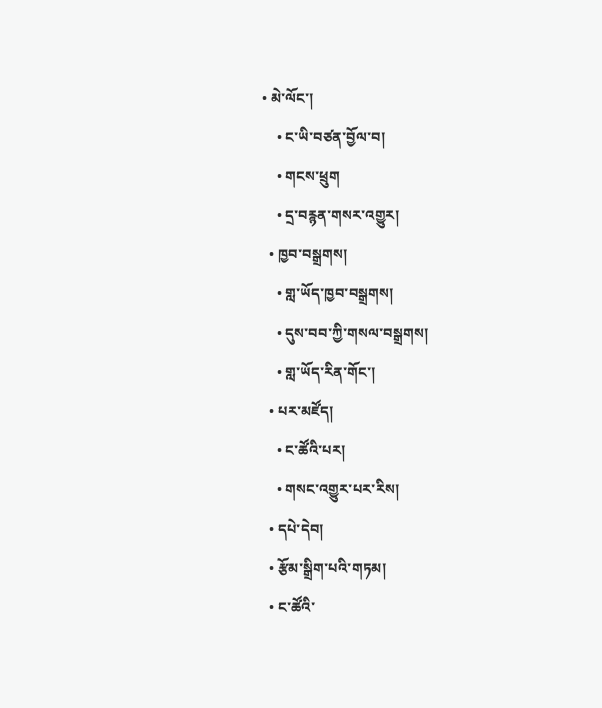• མེ་ལོང་།
    • ང་ཡི་བཙན་བྱོལ་བ།
    • གངས་ཕྲུག
    • དྲ་བརྙན་གསར་འགྱུར།
  • ཁྱབ་བསྒྲགས།
    • གླ་ཡོད་ཁྱབ་བསྒྲགས།
    • དུས་བབ་ཀྱི་གསལ་བསྒྲགས།
    • གླ་ཡོད་རིན་གོང་།
  • པར་མཛོད།
    • ང་ཚོའི་པར།
    • གསང་འགྱུར་པར་རིས།
  • དཔེ་དེབ།
  • རྩོམ་སྒྲིག་པའི་གཏམ།
  • ང་ཚོའི་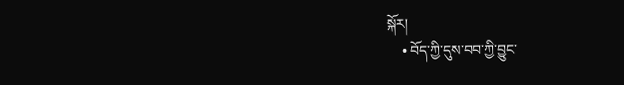སྐོར།
    • བོད་ཀྱི་དུས་བབ་ཀྱི་བྱུང་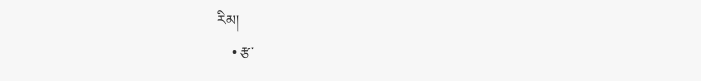རིམ།
    • རྩ་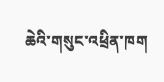ཆེའི་གསུང་འཕྲིན་ཁག